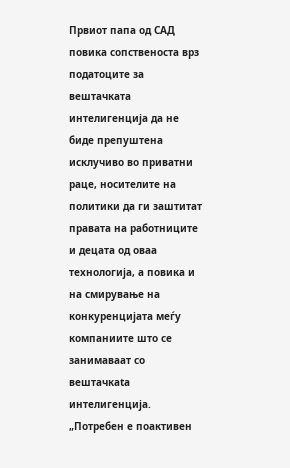Првиот папа од САД повика сопственоста врз податоците за вештачката интелигенција да не биде препуштена исклучиво во приватни раце, носителите на политики да ги заштитат правата на работниците и децата од оваа технологија, а повика и на смирување на конкуренцијата меѓу компаниите што се занимаваат со вештачкаta интелигенција.
„Потребен е поактивен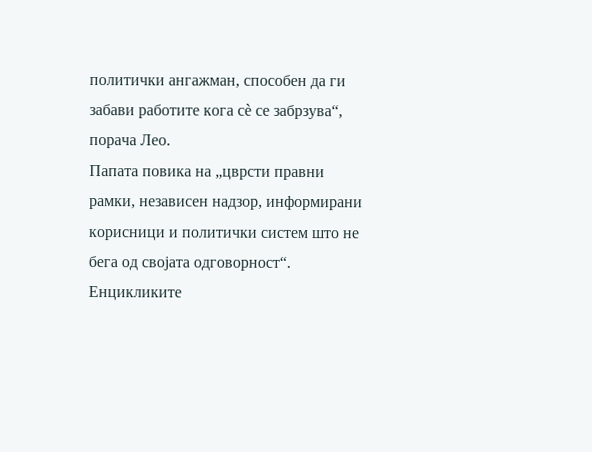политички ангажман, способен да ги забави работите кога сè се забрзува“, порача Лео.
Папата повика на „цврсти правни рамки, независен надзор, информирани корисници и политички систем што не бега од својата одговорност“.
Енцикликите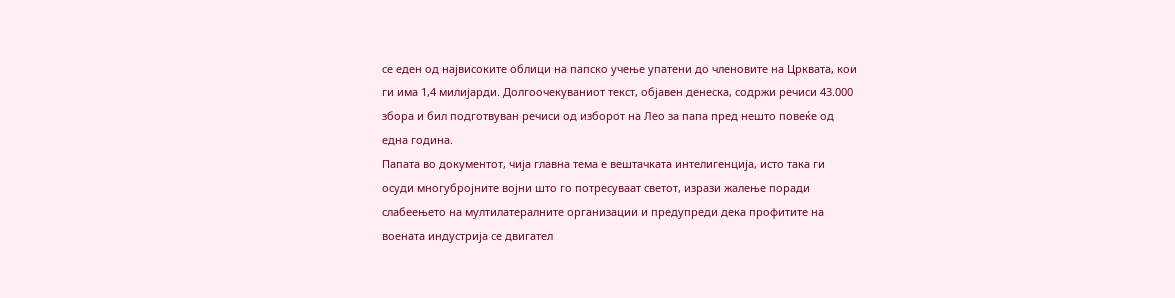се еден од највисоките облици на папско учење упатени до членовите на Црквата, кои ги има 1,4 милијарди. Долгоочекуваниот текст, објавен денеска, содржи речиси 43.000 збора и бил подготвуван речиси од изборот на Лео за папа пред нешто повеќе од една година.
Папата во документот, чија главна тема е вештачката интелигенција, исто така ги осуди многубројните војни што го потресуваат светот, изрази жалење поради слабеењето на мултилатералните организации и предупреди дека профитите на воената индустрија се двигател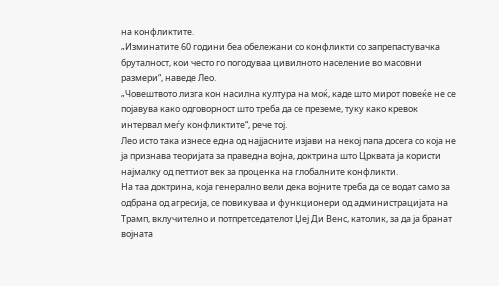на конфликтите.
„Изминатите 60 години беа обележани со конфликти со запрепастувачка бруталност, кои често го погодуваа цивилното население во масовни размери“, наведе Лео.
„Човештвото лизга кон насилна култура на моќ, каде што мирот повеќе не се појавува како одговорност што треба да се преземе, туку како кревок интервал меѓу конфликтите“, рече тој.
Лео исто така изнесе една од најјасните изјави на некој папа досега со која не ја признава теоријата за праведна војна, доктрина што Црквата ја користи најмалку од петтиот век за проценка на глобалните конфликти.
На таа доктрина, која генерално вели дека војните треба да се водат само за одбрана од агресија, се повикуваа и функционери од администрацијата на Трамп, вклучително и потпретседателот Џеј Ди Венс, католик, за да ја бранат војната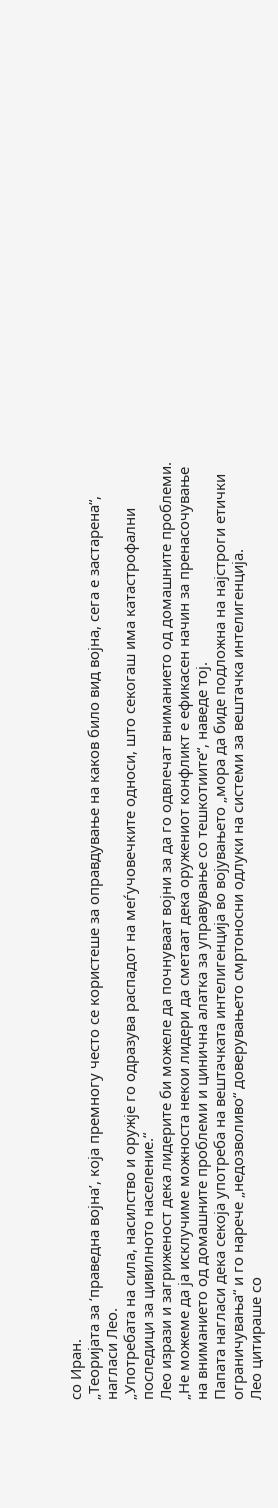со Иран.
„Теоријата за ‘праведна војна’, која премногу често се користеше за оправдување на каков било вид војна, сега е застарена“, нагласи Лео.
„Употребата на сила, насилство и оружје го одразува распадот на меѓучовечките односи, што секогаш има катастрофални последици за цивилното население.“
Лео изрази и загриженост дека лидерите би можеле да почнуваат војни за да го одвлечат вниманието од домашните проблеми.
„Не можеме да ја исклучиме можноста некои лидери да сметаат дека оружениот конфликт е ефикасен начин за пренасочување на вниманието од домашните проблеми и цинична алатка за управување со тешкотиите“, наведе тој.
Папата нагласи дека секоја употреба на вештачката интелигенција во војувањето „мора да биде подложна на најстроги етички ограничувања“ и го нарече „недозволиво“ доверувањето смртоносни одлуки на системи за вештачка интелигенција.
Лео цитираше со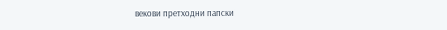векови претходни папски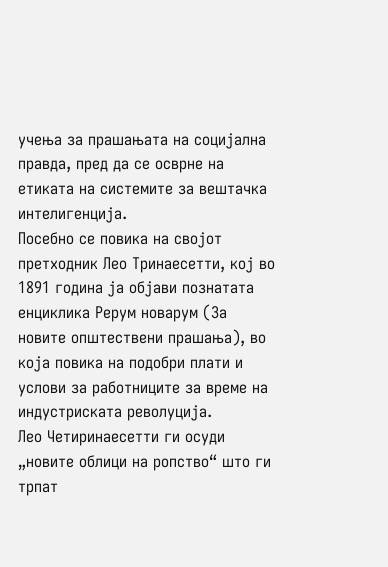учења за прашањата на социјална правда, пред да се осврне на етиката на системите за вештачка интелигенција.
Посебно се повика на својот претходник Лео Тринаесетти, кој во 1891 година ја објави познатата енциклика Рерум новарум (За новите општествени прашања), во која повика на подобри плати и услови за работниците за време на индустриската револуција.
Лео Четиринаесетти ги осуди „новите облици на ропство“ што ги трпат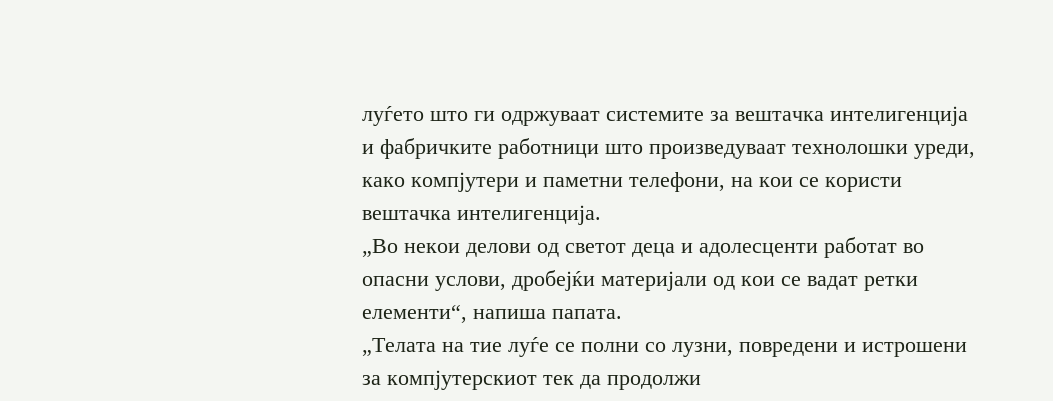луѓето што ги одржуваат системите за вештачка интелигенција и фабричките работници што произведуваат технолошки уреди, како компјутери и паметни телефони, на кои се користи вештачка интелигенција.
„Во некои делови од светот деца и адолесценти работат во опасни услови, дробејќи материјали од кои се вадат ретки елементи“, напиша папата.
„Телата на тие луѓе се полни со лузни, повредени и истрошени за компјутерскиот тек да продолжи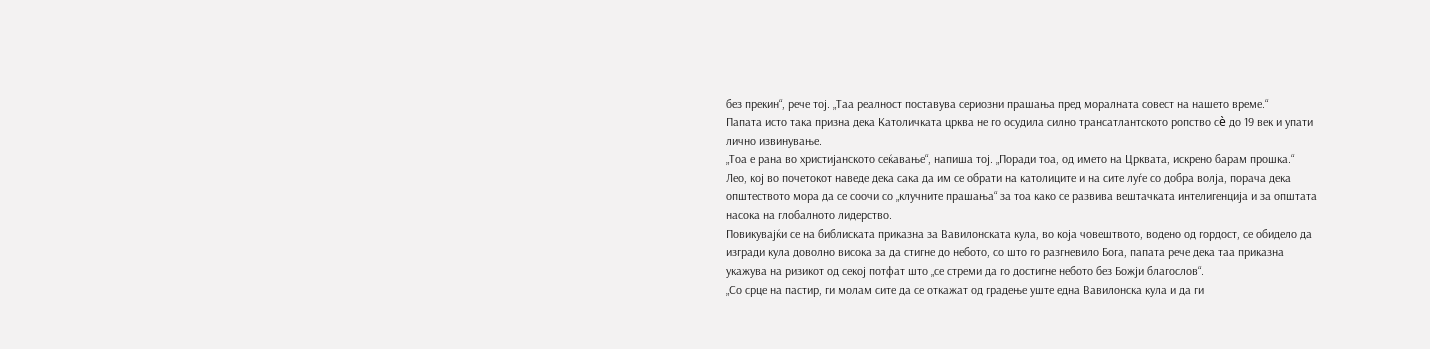без прекин“, рече тој. „Таа реалност поставува сериозни прашања пред моралната совест на нашето време.“
Папата исто така призна дека Католичката црква не го осудила силно трансатлантското ропство сè до 19 век и упати лично извинување.
„Тоа е рана во христијанското сеќавање“, напиша тој. „Поради тоа, од името на Црквата, искрено барам прошка.“
Лео, кој во почетокот наведе дека сака да им се обрати на католиците и на сите луѓе со добра волја, порача дека општеството мора да се соочи со „клучните прашања“ за тоа како се развива вештачката интелигенција и за општата насока на глобалното лидерство.
Повикувајќи се на библиската приказна за Вавилонската кула, во која човештвото, водено од гордост, се обидело да изгради кула доволно висока за да стигне до небото, со што го разгневило Бога, папата рече дека таа приказна укажува на ризикот од секој потфат што „се стреми да го достигне небото без Божји благослов“.
„Со срце на пастир, ги молам сите да се откажат од градење уште една Вавилонска кула и да ги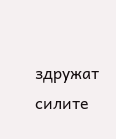здружат силите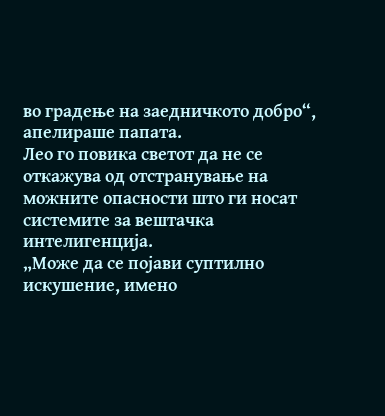во градење на заедничкото добро“, апелираше папата.
Лео го повика светот да не се откажува од отстранување на можните опасности што ги носат системите за вештачка интелигенција.
„Може да се појави суптилно искушение, имено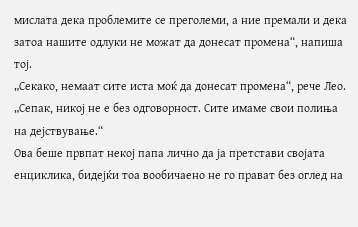мислата дека проблемите се преголеми, а ние премали и дека затоа нашите одлуки не можат да донесат промена“, напиша тој.
„Секако, немаат сите иста моќ да донесат промена“, рече Лео. „Сепак, никој не е без одговорност. Сите имаме свои полиња на дејствување.“
Ова беше првпат некој папа лично да ја претстави својата енциклика, бидејќи тоа вообичаено не го прават без оглед на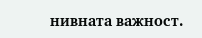нивната важност.